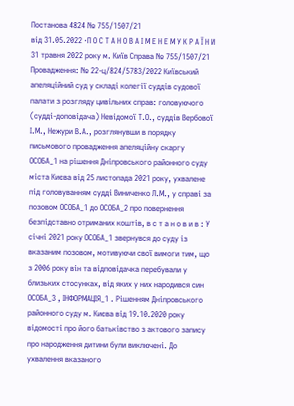Постанова 4824 № 755/1507/21
від 31.05.2022 ·П О С Т А Н О В А І М Е Н Е М У К Р А Ї Н И 31 травня 2022 року м. Київ Справа № 755/1507/21 Провадження: № 22-ц/824/5783/2022 Київський апеляційний суд у складі колегії суддів судової палати з розгляду цивільних справ: головуючого (судді-доповідача) Невідомої Т.О., суддів Вербової І.М., Нежури В.А., розглянувши в порядку письмового провадження апеляційну скаргу ОСОБА_1 на рішення Дніпровського районного суду міста Києва від 25 листопада 2021 року, ухвалене під головуванням судді Виниченко Л.М., у справі за позовом ОСОБА_1 до ОСОБА_2 про повернення безпідставно отриманих коштів, в с т а н о в и в : У січні 2021 року ОСОБА_1 звернувся до суду із вказаним позовом, мотивуючи свої вимоги тим, що з 2006 року він та відповідачка перебували у близьких стосунках, від яких у них народився син ОСОБА_3 , ІНФОРМАЦІЯ_1 . Рішенням Дніпровського районного суду м. Києва від 19.10.2020 року відомості про його батьківство з актового запису про народження дитини були виключені. До ухвалення вказаного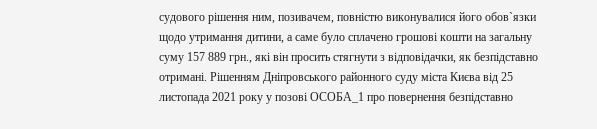судового рішення ним, позивачем, повністю виконувалися його обов`язки щодо утримання дитини, а саме було сплачено грошові кошти на загальну суму 157 889 грн., які він просить стягнути з відповідачки, як безпідставно отримані. Рішенням Дніпровського районного суду міста Києва від 25 листопада 2021 року у позові ОСОБА_1 про повернення безпідставно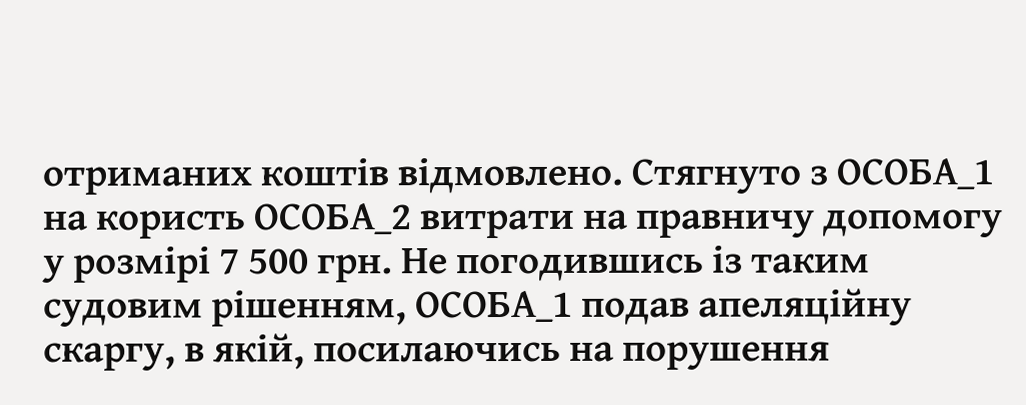отриманих коштів відмовлено. Стягнуто з ОСОБА_1 на користь ОСОБА_2 витрати на правничу допомогу у розмірі 7 500 грн. Не погодившись із таким судовим рішенням, ОСОБА_1 подав апеляційну скаргу, в якій, посилаючись на порушення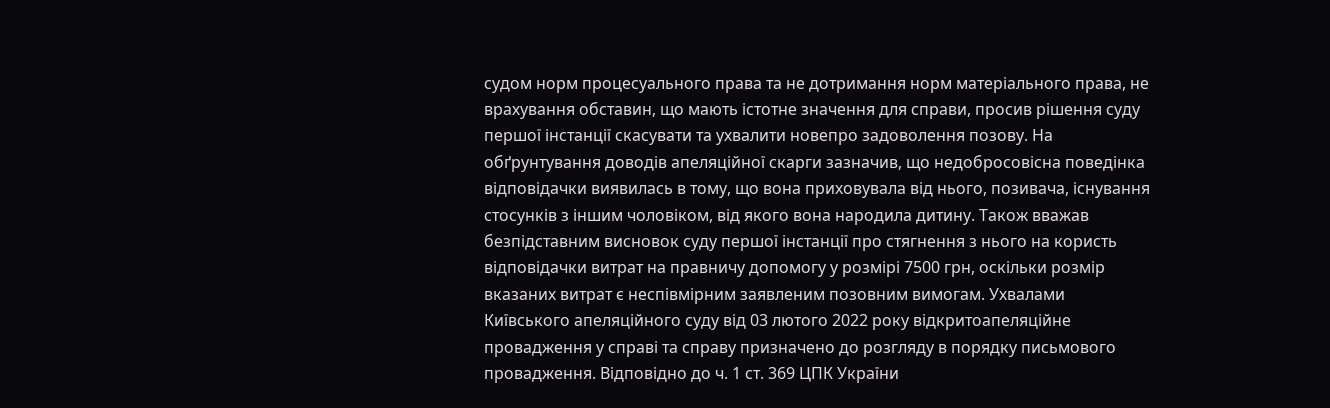судом норм процесуального права та не дотримання норм матеріального права, не врахування обставин, що мають істотне значення для справи, просив рішення суду першої інстанції скасувати та ухвалити новепро задоволення позову. На обґрунтування доводів апеляційної скарги зазначив, що недобросовісна поведінка відповідачки виявилась в тому, що вона приховувала від нього, позивача, існування стосунків з іншим чоловіком, від якого вона народила дитину. Також вважав безпідставним висновок суду першої інстанції про стягнення з нього на користь відповідачки витрат на правничу допомогу у розмірі 7500 грн, оскільки розмір вказаних витрат є неспівмірним заявленим позовним вимогам. Ухвалами Київського апеляційного суду від 03 лютого 2022 року відкритоапеляційне провадження у справі та справу призначено до розгляду в порядку письмового провадження. Відповідно до ч. 1 ст. 369 ЦПК України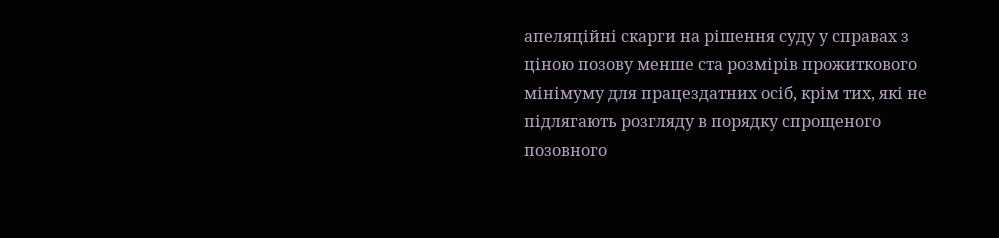апеляційні скарги на рішення суду у справах з ціною позову менше ста розмірів прожиткового мінімуму для працездатних осіб, крім тих, які не підлягають розгляду в порядку спрощеного позовного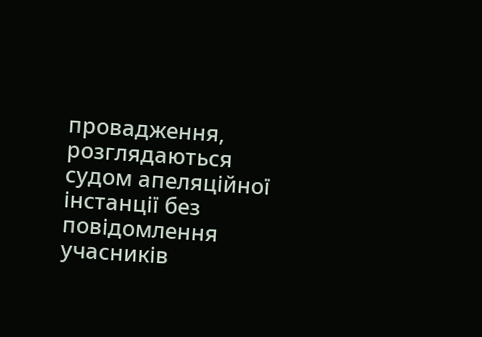провадження, розглядаються судом апеляційної інстанції без повідомлення учасників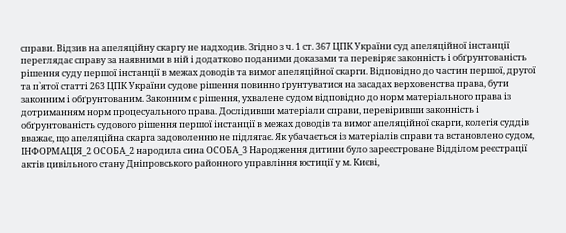справи. Відзив на апеляційну скаргу не надходив. Згідно з ч. 1 ст. 367 ЦПК України суд апеляційної інстанції переглядає справу за наявними в ній і додатково поданими доказами та перевіряє законність і обґрунтованість рішення суду першої інстанції в межах доводів та вимог апеляційної скарги. Відповідно до частин першої, другої та п`ятої статті 263 ЦПК України судове рішення повинно ґрунтуватися на засадах верховенства права, бути законним і обґрунтованим. Законним є рішення, ухвалене судом відповідно до норм матеріального права із дотриманням норм процесуального права. Дослідивши матеріали справи, перевіривши законність і обґрунтованість судового рішення першої інстанції в межах доводів та вимог апеляційної скарги, колегія суддів вважає, що апеляційна скарга задоволенню не підлягає. Як убачається із матеріалів справи та встановлено судом, ІНФОРМАЦІЯ_2 ОСОБА_2 народила сина ОСОБА_3 Народження дитини було зареєстроване Відділом реєстрації актів цивільного стану Дніпровського районного управління юстиції у м. Києві,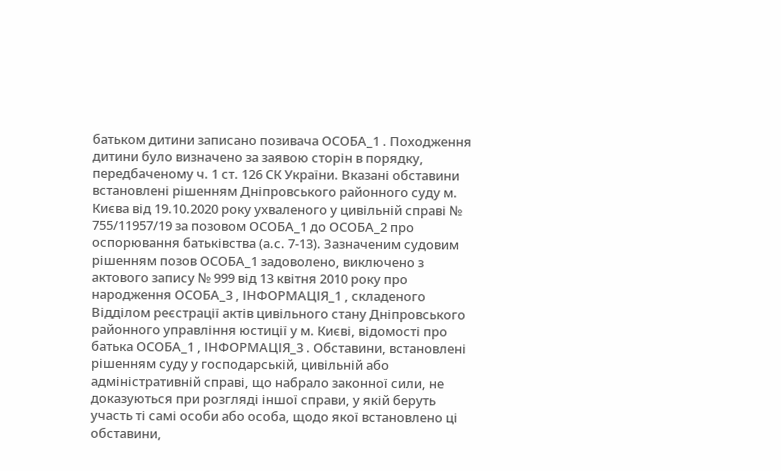батьком дитини записано позивача ОСОБА_1 . Походження дитини було визначено за заявою сторін в порядку, передбаченому ч. 1 ст. 126 СК України. Вказані обставини встановлені рішенням Дніпровського районного суду м. Києва від 19.10.2020 року ухваленого у цивільній справі № 755/11957/19 за позовом ОСОБА_1 до ОСОБА_2 про оспорювання батьківства (а.с. 7-13). Зазначеним судовим рішенням позов ОСОБА_1 задоволено, виключено з актового запису № 999 від 13 квітня 2010 року про народження ОСОБА_3 , ІНФОРМАЦІЯ_1 , складеного Відділом реєстрації актів цивільного стану Дніпровського районного управління юстиції у м. Києві, відомості про батька ОСОБА_1 , ІНФОРМАЦІЯ_3 . Обставини, встановлені рішенням суду у господарській, цивільній або адміністративній справі, що набрало законної сили, не доказуються при розгляді іншої справи, у якій беруть участь ті самі особи або особа, щодо якої встановлено ці обставини,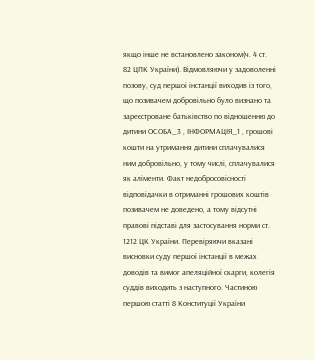якщо інше не встановлено законом(ч. 4 ст. 82 ЦПК України). Відмовляючи у задоволенні позову, суд першої інстанції виходив із того, що позивачем добровільно було визнано та зареєстроване батьківство по відношенню до дитини ОСОБА_3 , ІНФОРМАЦІЯ_1 , грошові кошти на утримання дитини сплачувалися ним добровільно, у тому числі, сплачувалися як аліменти. Факт недобросовісності відповідачки в отриманні грошових коштів позивачем не доведено, а тому відсутні правові підставі для застосування норми ст. 1212 ЦК України. Перевіряючи вказані висновки суду першої інстанції в межах доводів та вимог апеляційної скарги, колегія суддів виходить з наступного. Частиною першою статті 8 Конституції України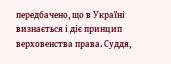передбачено, що в Україні визнається і діє принцип верховенства права. Суддя,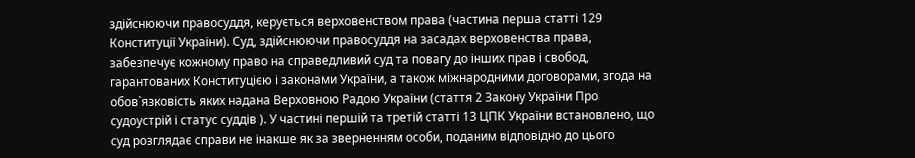здійснюючи правосуддя, керується верховенством права (частина перша статті 129 Конституції України). Суд, здійснюючи правосуддя на засадах верховенства права, забезпечує кожному право на справедливий суд та повагу до інших прав і свобод, гарантованих Конституцією і законами України, а також міжнародними договорами, згода на обов`язковість яких надана Верховною Радою України (стаття 2 Закону України Про судоустрій і статус суддів ). У частині першій та третій статті 13 ЦПК України встановлено, що суд розглядає справи не інакше як за зверненням особи, поданим відповідно до цього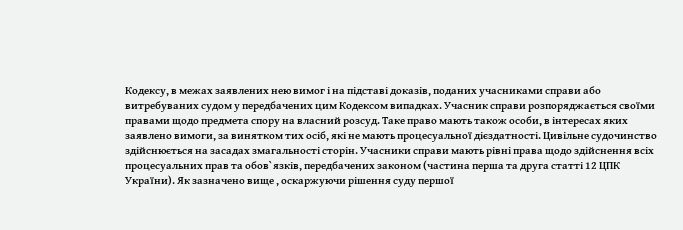Кодексу, в межах заявлених нею вимог і на підставі доказів, поданих учасниками справи або витребуваних судом у передбачених цим Кодексом випадках. Учасник справи розпоряджається своїми правами щодо предмета спору на власний розсуд. Таке право мають також особи, в інтересах яких заявлено вимоги, за винятком тих осіб, які не мають процесуальної дієздатності. Цивільне судочинство здійснюється на засадах змагальності сторін. Учасники справи мають рівні права щодо здійснення всіх процесуальних прав та обов`язків, передбачених законом (частина перша та друга статті 12 ЦПК України). Як зазначено вище , оскаржуючи рішення суду першої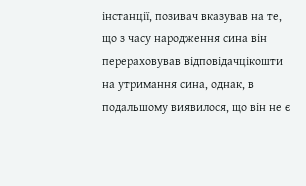інстанції, позивач вказував на те, що з часу народження сина він перераховував відповідачцікошти на утримання сина, однак, в подальшому виявилося, що він не є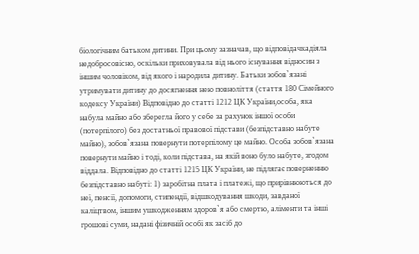біологічним батьком дитини. При цьому зазначав, що відповідачкадіяла недобросовісно, оскільки приховувала від нього існування відносин з іншим чоловіком, від якого і народила дитину. Батьки зобов`язані утримувати дитину до досягнення нею повноліття (стаття 180 Сімейного кодексу України) Відповідно до статті 1212 ЦК України,особа, яка набула майно або зберегла його у себе за рахунок іншої особи (потерпілого) без достатньої правової підстави (безпідставно набуте майно), зобов`язана повернути потерпілому це майно. Особа зобов`язана повернути майно і тоді, коли підстава, на якій воно було набуте, згодом віддала. Відповідно до статті 1215 ЦК України, не підлягає поверненню безпідставно набуті: 1) заробітна плата і платежі, що прирівнюються до неї, пенсії, допомоги, стипендії, відшкодування шкоди, завданої каліцтвом, іншим ушкодженням здоров`я або смертю, аліменти та інші грошові суми, надані фізичній особі як засіб до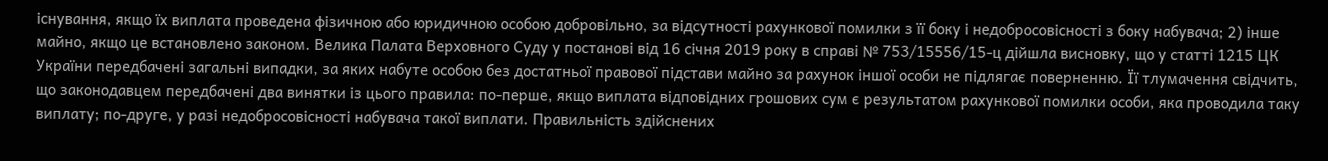існування, якщо їх виплата проведена фізичною або юридичною особою добровільно, за відсутності рахункової помилки з її боку і недобросовісності з боку набувача; 2) інше майно, якщо це встановлено законом. Велика Палата Верховного Суду у постанові від 16 січня 2019 року в справі № 753/15556/15-ц дійшла висновку, що у статті 1215 ЦК України передбачені загальні випадки, за яких набуте особою без достатньої правової підстави майно за рахунок іншої особи не підлягає поверненню. Її тлумачення свідчить, що законодавцем передбачені два винятки із цього правила: по-перше, якщо виплата відповідних грошових сум є результатом рахункової помилки особи, яка проводила таку виплату; по-друге, у разі недобросовісності набувача такої виплати. Правильність здійснених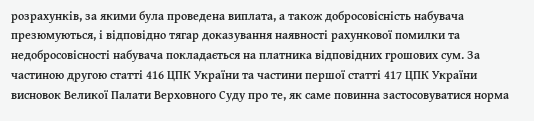розрахунків, за якими була проведена виплата, а також добросовісність набувача презюмуються, і відповідно тягар доказування наявності рахункової помилки та недобросовісності набувача покладається на платника відповідних грошових сум. За частиною другою статті 416 ЦПК України та частини першої статті 417 ЦПК України висновок Великої Палати Верховного Суду про те, як саме повинна застосовуватися норма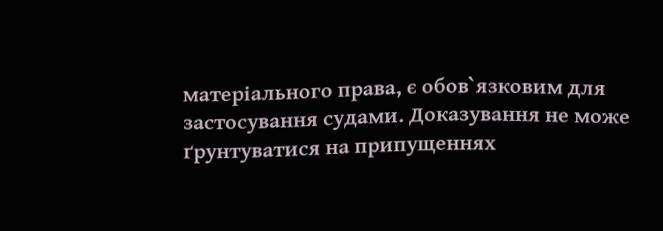матеріального права, є обов`язковим для застосування судами. Доказування не може ґрунтуватися на припущеннях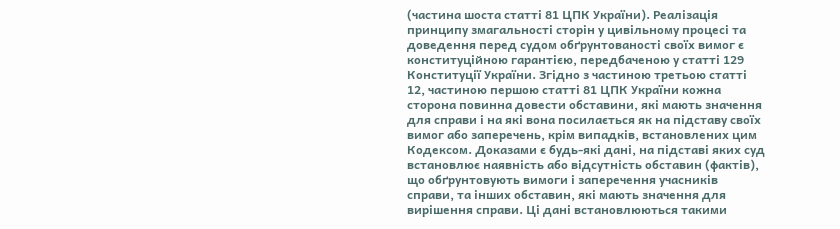(частина шоста статті 81 ЦПК України). Реалізація принципу змагальності сторін у цивільному процесі та доведення перед судом обґрунтованості своїх вимог є конституційною гарантією, передбаченою у статті 129 Конституції України. Згідно з частиною третьою статті 12, частиною першою статті 81 ЦПК України кожна сторона повинна довести обставини, які мають значення для справи і на які вона посилається як на підставу своїх вимог або заперечень, крім випадків, встановлених цим Кодексом. Доказами є будь-які дані, на підставі яких суд встановлює наявність або відсутність обставин (фактів), що обґрунтовують вимоги і заперечення учасників справи, та інших обставин, які мають значення для вирішення справи. Ці дані встановлюються такими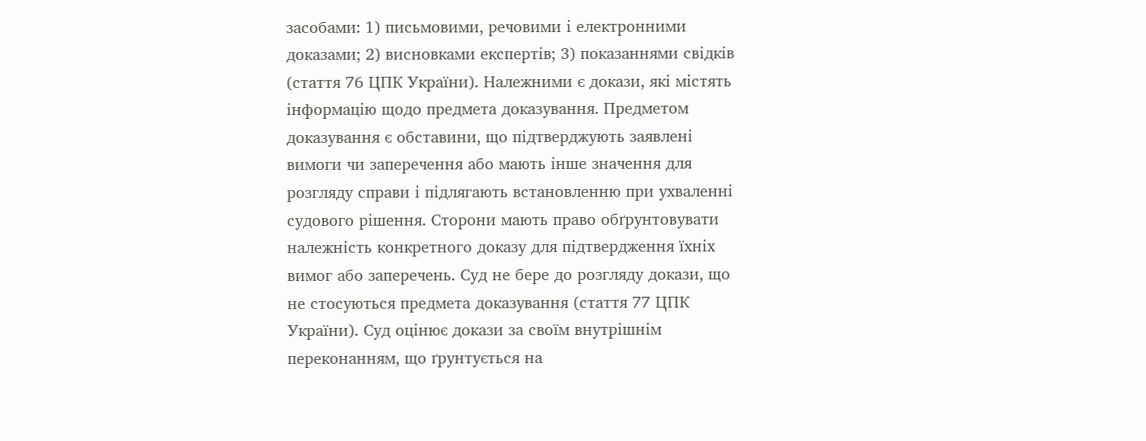засобами: 1) письмовими, речовими і електронними доказами; 2) висновками експертів; 3) показаннями свідків (стаття 76 ЦПК України). Належними є докази, які містять інформацію щодо предмета доказування. Предметом доказування є обставини, що підтверджують заявлені вимоги чи заперечення або мають інше значення для розгляду справи і підлягають встановленню при ухваленні судового рішення. Сторони мають право обґрунтовувати належність конкретного доказу для підтвердження їхніх вимог або заперечень. Суд не бере до розгляду докази, що не стосуються предмета доказування (стаття 77 ЦПК України). Суд оцінює докази за своїм внутрішнім переконанням, що ґрунтується на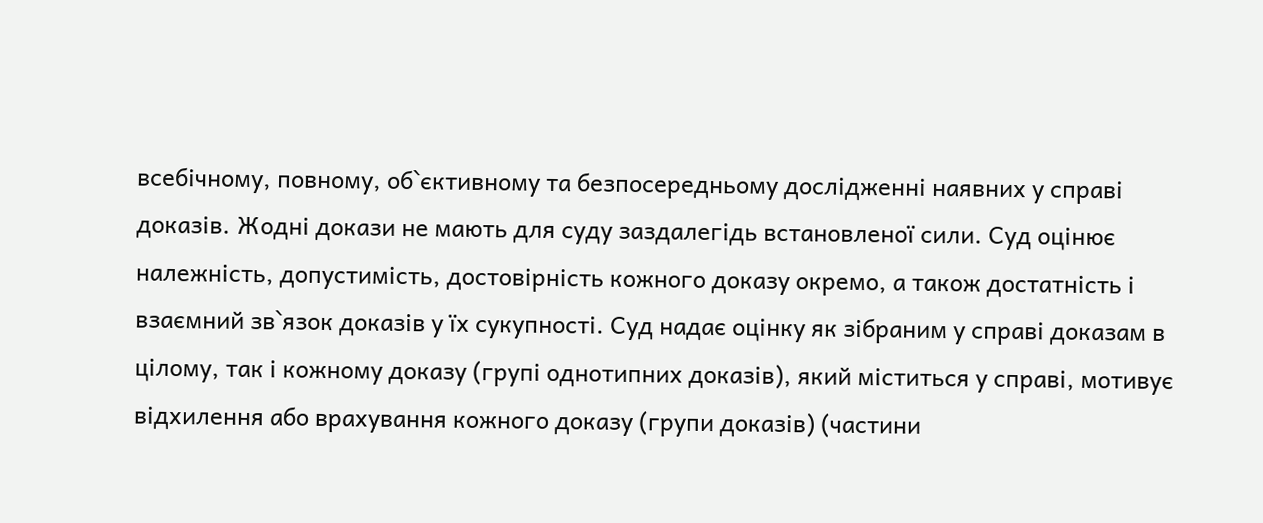всебічному, повному, об`єктивному та безпосередньому дослідженні наявних у справі доказів. Жодні докази не мають для суду заздалегідь встановленої сили. Суд оцінює належність, допустимість, достовірність кожного доказу окремо, а також достатність і взаємний зв`язок доказів у їх сукупності. Суд надає оцінку як зібраним у справі доказам в цілому, так і кожному доказу (групі однотипних доказів), який міститься у справі, мотивує відхилення або врахування кожного доказу (групи доказів) (частини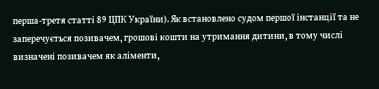перша-третя статті 89 ЦПК України). Як встановлено судом першої інстанції та не заперечується позивачем, грошові кошти на утримання дитини, в тому числі визначені позивачем як аліменти,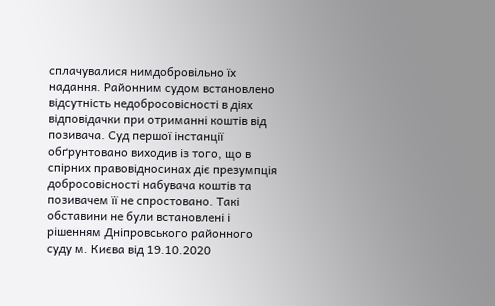сплачувалися нимдобровільно їх надання. Районним судом встановлено відсутність недобросовісності в діях відповідачки при отриманні коштів від позивача. Суд першої інстанції обґрунтовано виходив із того, що в спірних правовідносинах діє презумпція добросовісності набувача коштів та позивачем її не спростовано. Такі обставини не були встановлені і рішенням Дніпровського районного суду м. Києва від 19.10.2020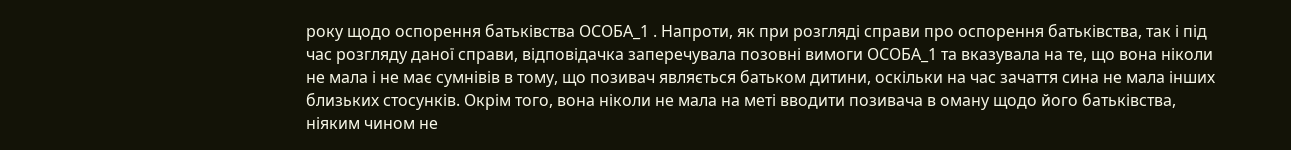року щодо оспорення батьківства ОСОБА_1 . Напроти, як при розгляді справи про оспорення батьківства, так і під час розгляду даної справи, відповідачка заперечувала позовні вимоги ОСОБА_1 та вказувала на те, що вона ніколи не мала і не має сумнівів в тому, що позивач являється батьком дитини, оскільки на час зачаття сина не мала інших близьких стосунків. Окрім того, вона ніколи не мала на меті вводити позивача в оману щодо його батьківства, ніяким чином не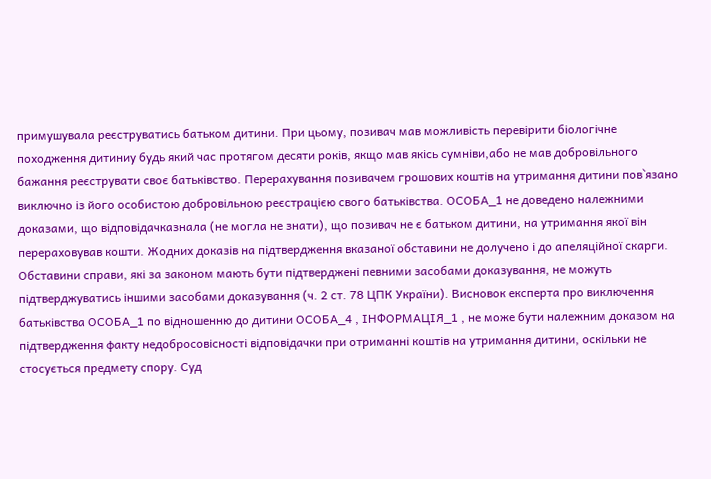примушувала реєструватись батьком дитини. При цьому, позивач мав можливість перевірити біологічне походження дитиниу будь який час протягом десяти років, якщо мав якісь сумніви,або не мав добровільного бажання реєструвати своє батьківство. Перерахування позивачем грошових коштів на утримання дитини пов`язано виключно із його особистою добровільною реєстрацією свого батьківства. ОСОБА_1 не доведено належними доказами, що відповідачказнала (не могла не знати), що позивач не є батьком дитини, на утримання якої він перераховував кошти. Жодних доказів на підтвердження вказаної обставини не долучено і до апеляційної скарги. Обставини справи, які за законом мають бути підтверджені певними засобами доказування, не можуть підтверджуватись іншими засобами доказування (ч. 2 ст. 78 ЦПК України). Висновок експерта про виключення батьківства ОСОБА_1 по відношенню до дитини ОСОБА_4 , ІНФОРМАЦІЯ_1 , не може бути належним доказом на підтвердження факту недобросовісності відповідачки при отриманні коштів на утримання дитини, оскільки не стосується предмету спору. Суд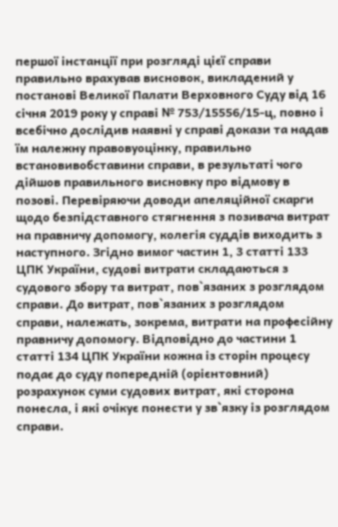першої інстанції при розгляді цієї справи правильно врахував висновок, викладений у постанові Великої Палати Верховного Суду від 16 січня 2019 року у справі № 753/15556/15-ц, повно і всебічно дослідив наявні у справі докази та надав їм належну правовуоцінку, правильно встановивобставини справи, в результаті чого дійшов правильного висновку про відмову в позові. Перевіряючи доводи апеляційної скарги щодо безпідставного стягнення з позивача витрат на правничу допомогу, колегія суддів виходить з наступного. Згідно вимог частин 1, 3 статті 133 ЦПК України, судові витрати складаються з судового збору та витрат, пов`язаних з розглядом справи. До витрат, пов`язаних з розглядом справи, належать, зокрема, витрати на професійну правничу допомогу. Відповідно до частини 1 статті 134 ЦПК України кожна із сторін процесу подає до суду попередній (орієнтовний) розрахунок суми судових витрат, які сторона понесла, і які очікує понести у зв`язку із розглядом справи.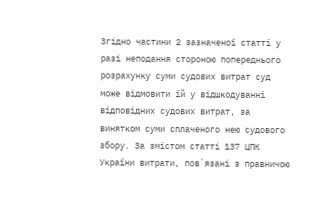Згідно частини 2 зазначеної статті у разі неподання стороною попереднього розрахунку суми судових витрат суд може відмовити їй у відшкодуванні відповідних судових витрат, за винятком суми сплаченого нею судового збору. За змістом статті 137 ЦПК України витрати, пов`язані з правничою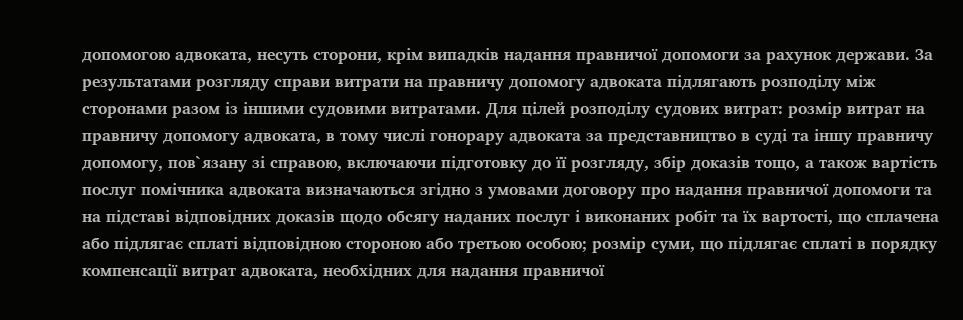допомогою адвоката, несуть сторони, крім випадків надання правничої допомоги за рахунок держави. За результатами розгляду справи витрати на правничу допомогу адвоката підлягають розподілу між сторонами разом із іншими судовими витратами. Для цілей розподілу судових витрат: розмір витрат на правничу допомогу адвоката, в тому числі гонорару адвоката за представництво в суді та іншу правничу допомогу, пов`язану зі справою, включаючи підготовку до її розгляду, збір доказів тощо, а також вартість послуг помічника адвоката визначаються згідно з умовами договору про надання правничої допомоги та на підставі відповідних доказів щодо обсягу наданих послуг і виконаних робіт та їх вартості, що сплачена або підлягає сплаті відповідною стороною або третьою особою; розмір суми, що підлягає сплаті в порядку компенсації витрат адвоката, необхідних для надання правничої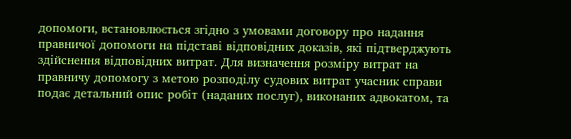допомоги, встановлюється згідно з умовами договору про надання правничої допомоги на підставі відповідних доказів, які підтверджують здійснення відповідних витрат. Для визначення розміру витрат на правничу допомогу з метою розподілу судових витрат учасник справи подає детальний опис робіт (наданих послуг), виконаних адвокатом, та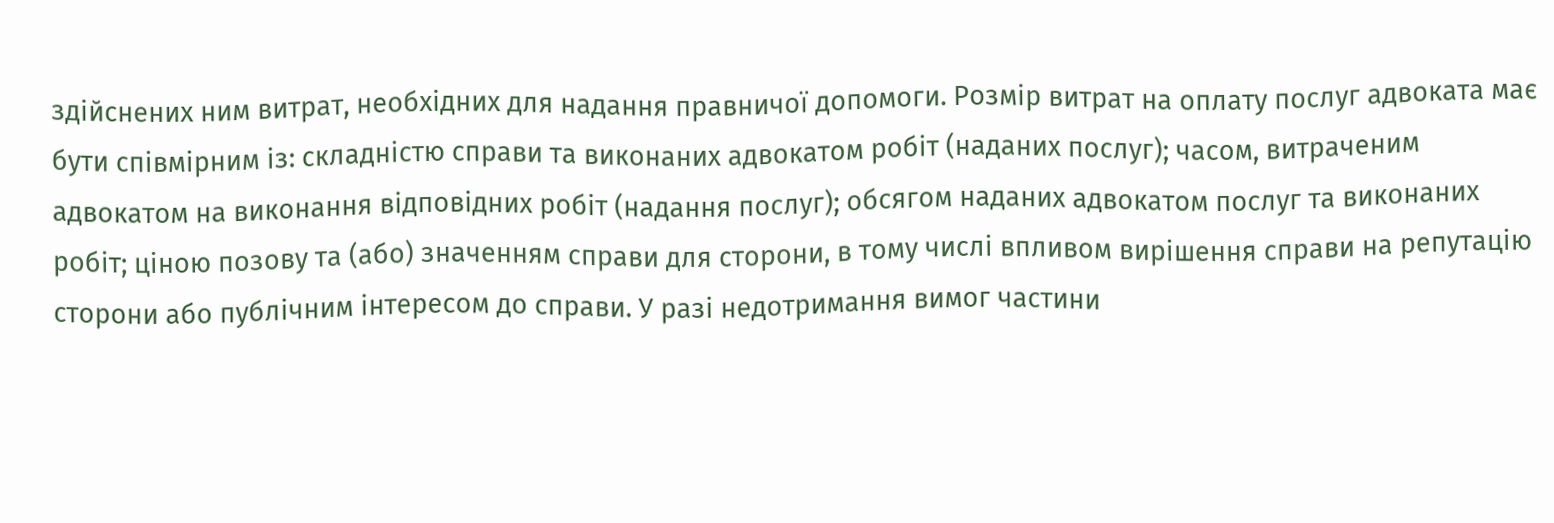здійснених ним витрат, необхідних для надання правничої допомоги. Розмір витрат на оплату послуг адвоката має бути співмірним із: складністю справи та виконаних адвокатом робіт (наданих послуг); часом, витраченим адвокатом на виконання відповідних робіт (надання послуг); обсягом наданих адвокатом послуг та виконаних робіт; ціною позову та (або) значенням справи для сторони, в тому числі впливом вирішення справи на репутацію сторони або публічним інтересом до справи. У разі недотримання вимог частини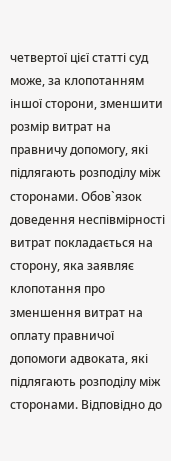четвертої цієї статті суд може, за клопотанням іншої сторони, зменшити розмір витрат на правничу допомогу, які підлягають розподілу між сторонами. Обов`язок доведення неспівмірності витрат покладається на сторону, яка заявляє клопотання про зменшення витрат на оплату правничої допомоги адвоката, які підлягають розподілу між сторонами. Відповідно до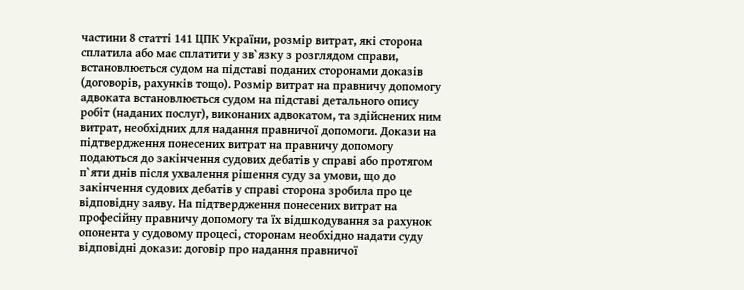частини 8 статті 141 ЦПК України, розмір витрат, які сторона сплатила або має сплатити у зв`язку з розглядом справи, встановлюється судом на підставі поданих сторонами доказів (договорів, рахунків тощо). Розмір витрат на правничу допомогу адвоката встановлюється судом на підставі детального опису робіт (наданих послуг), виконаних адвокатом, та здійснених ним витрат, необхідних для надання правничої допомоги. Докази на підтвердження понесених витрат на правничу допомогу подаються до закінчення судових дебатів у справі або протягом п`яти днів після ухвалення рішення суду за умови, що до закінчення судових дебатів у справі сторона зробила про це відповідну заяву. На підтвердження понесених витрат на професійну правничу допомогу та їх відшкодування за рахунок опонента у судовому процесі, сторонам необхідно надати суду відповідні докази: договір про надання правничої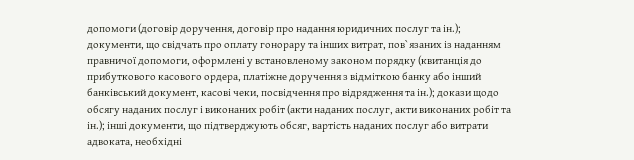допомоги (договір доручення, договір про надання юридичних послуг та ін.); документи, що свідчать про оплату гонорару та інших витрат, пов`язаних із наданням правничої допомоги, оформлені у встановленому законом порядку (квитанція до прибуткового касового ордера, платіжне доручення з відміткою банку або інший банківський документ, касові чеки, посвідчення про відрядження та ін.); докази щодо обсягу наданих послуг і виконаних робіт (акти наданих послуг, акти виконаних робіт та ін.); інші документи, що підтверджують обсяг, вартість наданих послуг або витрати адвоката, необхідні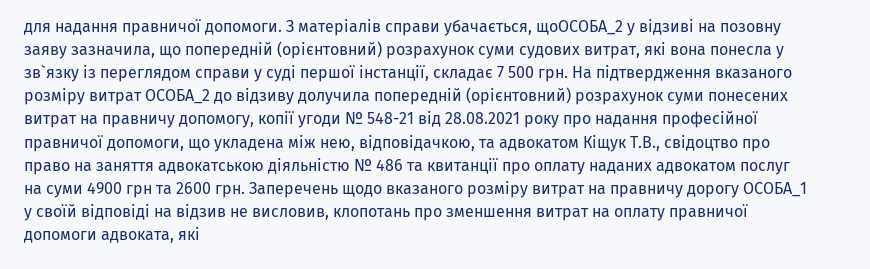для надання правничої допомоги. З матеріалів справи убачається, щоОСОБА_2 у відзиві на позовну заяву зазначила, що попередній (орієнтовний) розрахунок суми судових витрат, які вона понесла у зв`язку із переглядом справи у суді першої інстанції, складає 7 500 грн. На підтвердження вказаного розміру витрат ОСОБА_2 до відзиву долучила попередній (орієнтовний) розрахунок суми понесених витрат на правничу допомогу, копії угоди № 548-21 від 28.08.2021 року про надання професійної правничої допомоги, що укладена між нею, відповідачкою, та адвокатом Кіщук Т.В., свідоцтво про право на заняття адвокатською діяльністю № 486 та квитанції про оплату наданих адвокатом послуг на суми 4900 грн та 2600 грн. Заперечень щодо вказаного розміру витрат на правничу дорогу ОСОБА_1 у своїй відповіді на відзив не висловив, клопотань про зменшення витрат на оплату правничої допомоги адвоката, які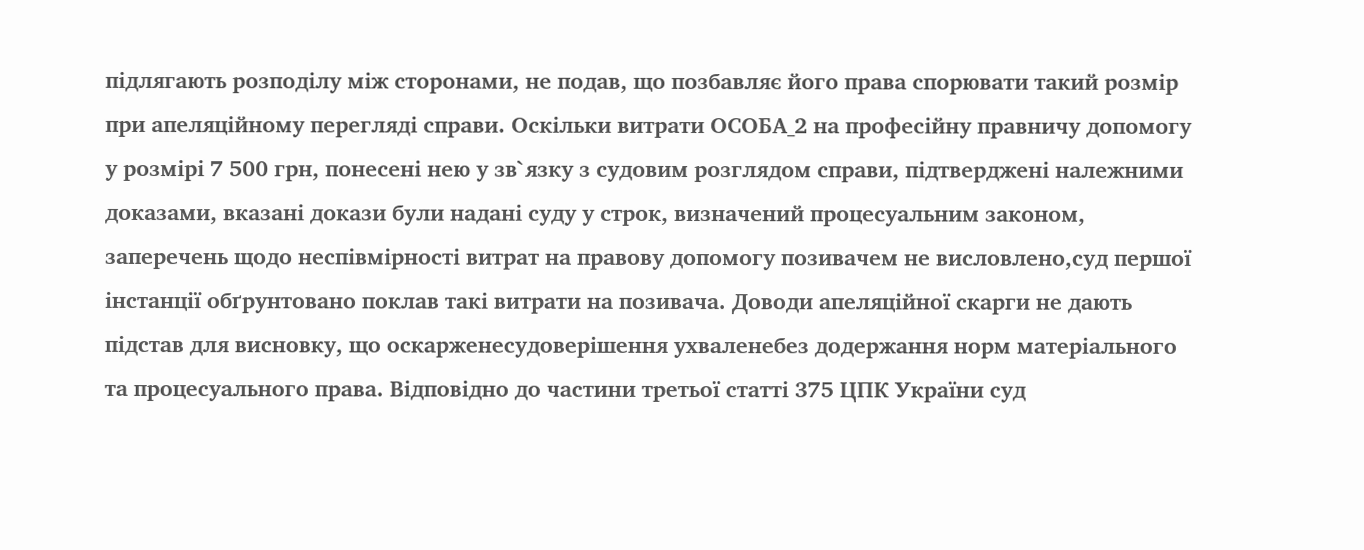підлягають розподілу між сторонами, не подав, що позбавляє його права спорювати такий розмір при апеляційному перегляді справи. Оскільки витрати ОСОБА_2 на професійну правничу допомогу у розмірі 7 500 грн, понесені нею у зв`язку з судовим розглядом справи, підтверджені належними доказами, вказані докази були надані суду у строк, визначений процесуальним законом, заперечень щодо неспівмірності витрат на правову допомогу позивачем не висловлено,суд першої інстанції обґрунтовано поклав такі витрати на позивача. Доводи апеляційної скарги не дають підстав для висновку, що оскарженесудоверішення ухваленебез додержання норм матеріального та процесуального права. Відповідно до частини третьої статті 375 ЦПК України суд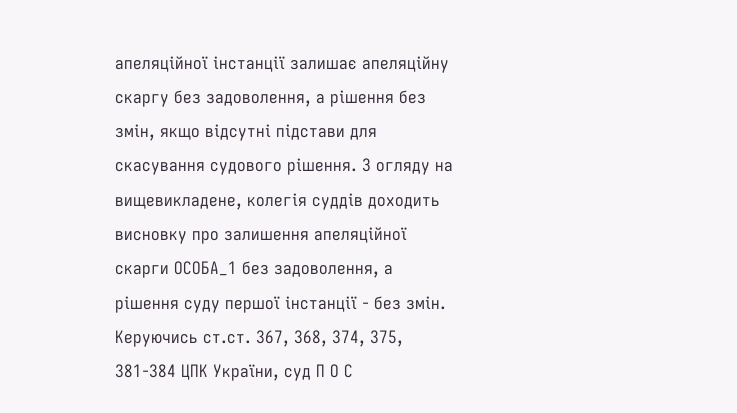апеляційної інстанції залишає апеляційну скаргу без задоволення, а рішення без змін, якщо відсутні підстави для скасування судового рішення. З огляду на вищевикладене, колегія суддів доходить висновку про залишення апеляційної скарги ОСОБА_1 без задоволення, а рішення суду першої інстанції - без змін. Керуючись ст.ст. 367, 368, 374, 375, 381-384 ЦПК України, суд П О С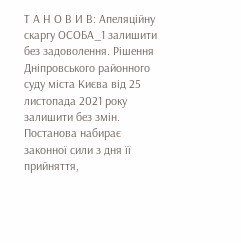Т А Н О В И В: Апеляційну скаргу ОСОБА_1 залишити без задоволення. Рішення Дніпровського районного суду міста Києва від 25 листопада 2021 року залишити без змін. Постанова набирає законної сили з дня її прийняття,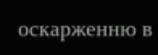оскарженню в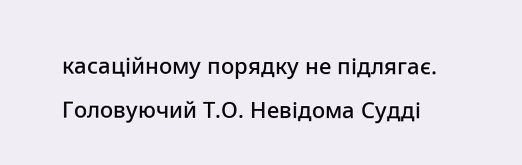касаційному порядку не підлягає. Головуючий Т.О. Невідома Судді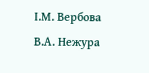І.М. Вербова В.А. Нежура